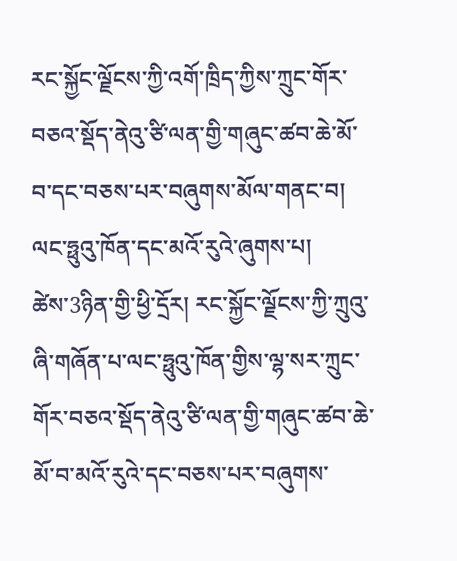རང་སྐྱོང་ལྗོངས་ཀྱི་འགོ་ཁྲིད་ཀྱིས་ཀྲུང་གོར་བཅའ་སྡོད་ནེའུ་ཙི་ལན་གྱི་གཞུང་ཚབ་ཆེ་མོ་བ་དང་བཅས་པར་བཞུགས་མོལ་གནང་བ།
ལང་ཧྥུའུ་ཁོན་དང་མའོ་རུའེ་ཞུགས་པ།
ཚེས་3ཉིན་གྱི་ཕྱི་དྲོར། རང་སྐྱོང་ལྗོངས་ཀྱི་ཀྲུའུ་ཞི་གཞོན་པ་ལང་ཧྥུའུ་ཁོན་གྱིས་ལྷ་སར་ཀྲུང་གོར་བཅའ་སྡོད་ནེའུ་ཙི་ལན་གྱི་གཞུང་ཚབ་ཆེ་མོ་བ་མའོ་རུའེ་དང་བཅས་པར་བཞུགས་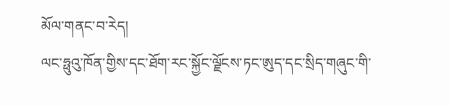མོལ་གནང་བ་རེད།
ལང་ཧྥུའུ་ཁོན་གྱིས་དང་ཐོག་རང་སྐྱོང་ལྗོངས་ཏང་ཨུད་དང་སྲིད་གཞུང་གི་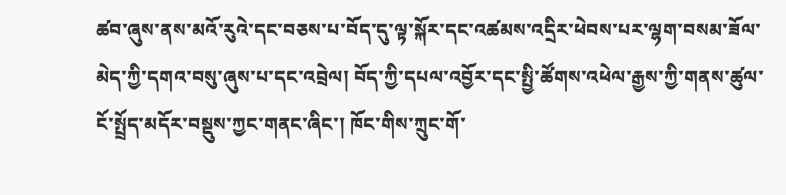ཚབ་ཞུས་ནས་མའོ་རུའེ་དང་བཅས་པ་བོད་དུ་ལྟ་སྐོར་དང་འཚམས་འདྲིར་ཕེབས་པར་ལྷག་བསམ་ཟོལ་མེད་ཀྱི་དགའ་བསུ་ཞུས་པ་དང་འབྲེལ། བོད་ཀྱི་དཔལ་འབྱོར་དང་སྤྱི་ཚོགས་འཕེལ་རྒྱས་ཀྱི་གནས་ཚུལ་ངོ་སྤྲོད་མདོར་བསྡུས་ཀྱང་གནང་ཞིང་། ཁོང་གིས་ཀྲུང་གོ་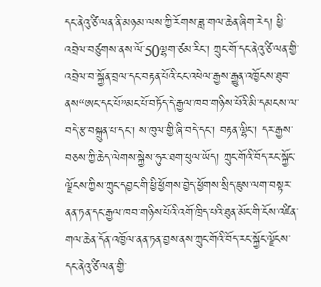དང་ནེའུ་ཙི་ལན་ནི་མཉམ་ལས་ཀྱི་རོགས་ཟླ་གལ་ཆེན་ཞིག་རེད། ཕྱི་འབྲེལ་བཙུགས་ནས་ལོ་50ལྷག་ཙམ་རིང་། ཀྲུང་གོ་དང་ནེའུ་ཙི་ལན་གྱི་འབྲེལ་བ་སྐྱོན་བྲལ་དང་བརྟན་པོའི་ངང་འཕེལ་རྒྱས་རྒྱུན་འཁྱོངས་ཐུབ་ནས“ཨང་དང་པོ”མང་པོ་བཏོད་དེ་རྒྱལ་ཁབ་གཉིས་པོའི་མི་དམངས་ལ་བདེ་རྩ་བསྐྲུན་པ་དང་། ས་ཁུལ་གྱི་ཞི་བདེ་དང་། བརྟན་ལྷིང་། དར་རྒྱས་བཅས་ཀྱི་ཆེད་ལེགས་སྐྱེས་ཧུར་ཐག་ཕུལ་ཡོད། ཀྲུང་གོའི་བོད་རང་སྐྱོང་ལྗོངས་ཀྱིས་ཀྲུང་དབྱང་གི་ཕྱི་ཕྱོགས་བྱེད་ཕྱོགས་སྲིད་ཇུས་ལག་བསྟར་ནན་ཏན་དང་རྒྱལ་ཁབ་གཉིས་པོའི་འགོ་ཁྲིད་པའི་ཐུན་མོང་གི་ངོས་འཛིན་གལ་ཆེན་དོན་འཁྱོལ་ནན་ཏན་བྱས་ནས་ཀྲུང་གོའི་བོད་རང་སྐྱོང་ལྗོངས་དང་ནེའུ་ཙི་ལན་གྱི་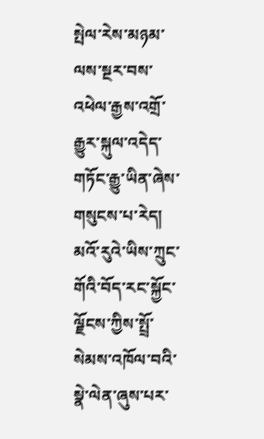སྤེལ་རེས་མཉམ་ལས་སྔར་བས་འཕེལ་རྒྱས་འགྲོ་རྒྱུར་སྐུལ་འདེད་གཏོང་རྒྱུ་ཡིན་ཞེས་གསུངས་པ་རེད།
མའོ་རུའེ་ཡིས་ཀྲུང་གོའི་བོད་རང་སྐྱོང་ལྗོངས་ཀྱིས་སྤྲོ་སེམས་འཁོལ་བའི་སྣེ་ལེན་ཞུས་པར་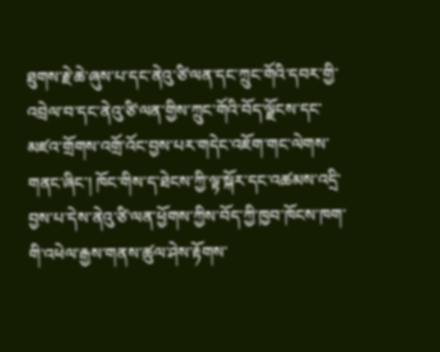ཐུགས་རྗེ་ཆེ་ཞུས་པ་དང་ནེའུ་ཙི་ལན་དང་ཀྲུང་གོའི་དབར་གྱི་འབྲེལ་བ་དང་ནེའུ་ཙི་ལན་གྱིས་ཀྲུང་གོའི་བོད་ལྗོངས་དང་མཛའ་གྲོགས་འགྲོ་འོང་བྱས་པར་གདེང་འཇོག་གང་ལེགས་གནང་ཞིང་། ཁོང་གིས་ད་ཐེངས་ཀྱི་ལྟ་སྐོར་དང་འཚམས་འདྲི་བྱས་པ་དེས་ནེའུ་ཙི་ལན་ཕྱོགས་ཀྱིས་བོད་ཀྱི་ཁྱབ་ཁོངས་ཁག་གི་འཕེལ་རྒྱས་གནས་ཚུལ་ཤེས་རྟོགས་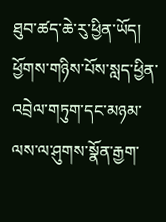ཐུབ་ཚད་ཆེ་རུ་ཕྱིན་ཡོད། ཕྱོགས་གཉིས་པོས་སླད་ཕྱིན་འབྲེལ་གཏུག་དང་མཉམ་ལས་ལ་ཤུགས་སྣོན་རྒྱག་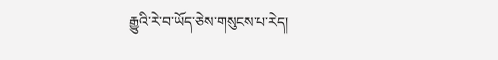རྒྱུའི་རེ་བ་ཡོད་ཅེས་གསུངས་པ་རེད།